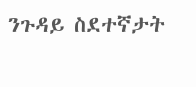ንጉዳይ ስደተኛታት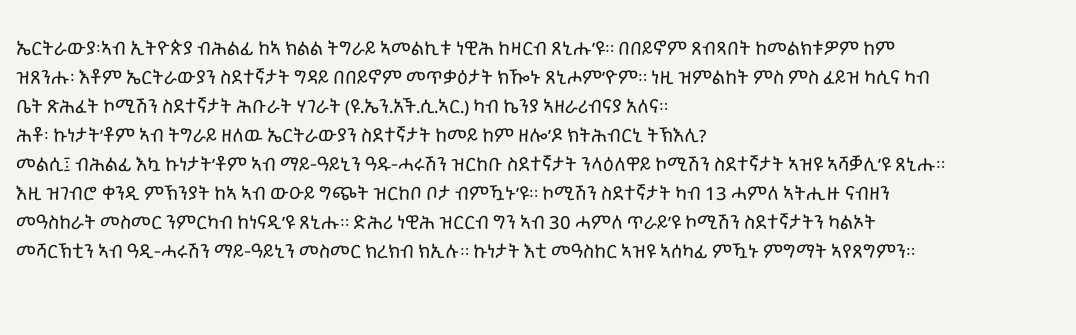ኤርትራውያ፡ኣብ ኢትዮጵያ ብሕልፊ ከኣ ክልል ትግራይ ኣመልኪቱ ነዊሕ ከዛርብ ጸኒሑ’ዩ። በበይኖም ጸብጻበት ከመልክቱዎም ከም ዝጸንሑ፡ እቶም ኤርትራውያን ስደተኛታት ግዳይ በበይኖም መጥቃዕታት ክዀኑ ጸኒሖም’ዮም። ነዚ ዝምልከት ምስ ምስ ፈይዝ ካሲና ካብ ቤት ጽሕፈት ኮሚሽን ስደተኛታት ሕቡራት ሃገራት (ዩ.ኤን.አች.ሲ.ኣር.) ካብ ኬንያ ኣዘራሪብናያ አለና።
ሕቶ፡ ኩነታት’ቶም ኣብ ትግራይ ዘለዉ ኤርትራውያን ስደተኛታት ከመይ ከም ዘሎ’ዶ ክትሕብርኒ ትኽእሊ?
መልሲ፤ ብሕልፊ እኳ ኩነታት’ቶም ኣብ ማይ-ዓይኒን ዓዱ-ሓሩሽን ዝርከቡ ስደተኛታት ንላዕለዋይ ኮሚሽን ስደተኛታት ኣዝዩ ኣሻቓሊ’ዩ ጸኒሑ። እዚ ዝገብሮ ቀንዲ ምኽንያት ከኣ ኣብ ውዑይ ግጭት ዝርከቦ ቦታ ብምዃኑ’ዩ። ኮሚሽን ስደተኛታት ካብ 13 ሓምለ ኣትሒዙ ናብዘን መዓስከራት መስመር ንምርካብ ከነናዲ’ዩ ጸኒሑ። ድሕሪ ነዊሕ ዝርርብ ግን ኣብ 30 ሓምለ ጥራይ’ዩ ኮሚሽን ስደተኛታትን ካልኦት መሻርኽቲን ኣብ ዓዲ-ሓሩሽን ማይ-ዓይኒን መስመር ክረክብ ክኢሉ። ኩነታት እቲ መዓስከር ኣዝዩ ኣሰካፊ ምዃኑ ምግማት ኣየጸግምን።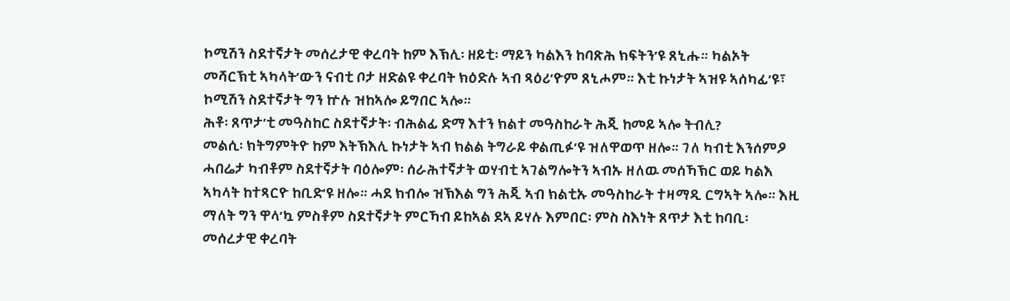ኮሚሽን ስደተኛታት መሰረታዊ ቀረባት ከም እኽሊ፡ ዘይቲ፡ ማይን ካልእን ከባጽሕ ክፍትን’ዩ ጸኒሑ። ካልኦት መሻርኽቲ ኣካላት’ውን ናብቲ ቦታ ዘድልዩ ቀረባት ክዕድሉ ኣብ ጻዕሪ’ዮም ጸኒሖም። እቲ ኩነታት ኣዝዩ ኣሰካፊ’ዩ፣ ኮሚሽን ስደተኛታት ግን ኵሉ ዝከኣሎ ይግበር ኣሎ።
ሕቶ፡ ጸጥታ’ቲ መዓስከር ስደተኛታት፡ ብሕልፊ ድማ እተን ክልተ መዓስከራት ሕጂ ከመይ ኣሎ ትብሊ?
መልሲ፡ ክትግምትዮ ከም እትኽእሊ ኩነታት ኣብ ክልል ትግራይ ቀልጢፉ’ዩ ዝለዋወጥ ዘሎ። ገለ ካብቲ እንሰምዖ ሓበሬታ ካብቶም ስደተኛታት ባዕሎም፡ ሰራሕተኛታት ወሃብቲ ኣገልግሎትን ኣብኡ ዘለዉ መሰኻኽር ወይ ካልእ ኣካላት ከተጻርዮ ከቢድ’ዩ ዘሎ። ሓደ ክብሎ ዝኽእል ግን ሕጂ ኣብ ክልቲኡ መዓስከራት ተዛማዲ ርግኣት ኣሎ። እዚ ማለት ግን ዋላ’ኳ ምስቶም ስደተኛታት ምርኻብ ይከኣል ደኣ ይሃሉ እምበር፡ ምስ ስእነት ጸጥታ እቲ ከባቢ፡ መሰረታዊ ቀረባት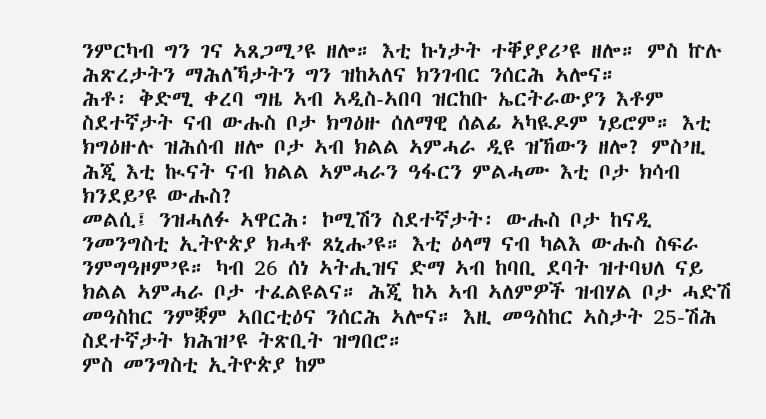ንምርካብ ግን ገና ኣጸጋሚ’ዩ ዘሎ። እቲ ኩነታት ተቐያያሪ’ዩ ዘሎ። ምስ ኵሉ ሕጽረታትን ማሕለኻታትን ግን ዝከኣለና ክንገብር ንሰርሕ ኣሎና።
ሕቶ፡ ቅድሚ ቀረባ ግዜ ኣብ ኣዲስ-ኣበባ ዝርከቡ ኤርትራውያን እቶም ስደተኛታት ናብ ውሑስ ቦታ ክግዕዙ ሰለማዊ ሰልፊ ኣካዪዶም ነይሮም። እቲ ክግዕዙሉ ዝሕሰብ ዘሎ ቦታ ኣብ ክልል ኣምሓራ ዲዩ ዝኸውን ዘሎ? ምስ’ዚ ሕጂ እቲ ኲናት ናብ ክልል ኣምሓራን ዓፋርን ምልሓሙ እቲ ቦታ ክሳብ ክንደይ’ዩ ውሑስ?
መልሲ፤ ንዝሓለፉ ኣዋርሕ፡ ኮሚሽን ስደተኛታት፡ ውሑስ ቦታ ከናዲ ንመንግስቲ ኢትዮጵያ ክሓቶ ጸኒሑ’ዩ። እቲ ዕላማ ናብ ካልእ ውሑስ ስፍራ ንምግዓዞም’ዩ። ካብ 26 ሰነ ኣትሒዝና ድማ ኣብ ከባቢ ደባት ዝተባህለ ናይ ክልል ኣምሓራ ቦታ ተፈልዩልና። ሕጂ ከኣ ኣብ ኣለምዎች ዝብሃል ቦታ ሓድሽ መዓስከር ንምቛም ኣበርቲዕና ንሰርሕ ኣሎና። እዚ መዓስከር ኣስታት 25-ሽሕ ስደተኛታት ክሕዝ’ዩ ትጽቢት ዝግበሮ።
ምስ መንግስቲ ኢትዮጵያ ከም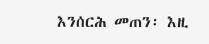እንሰርሕ መጠን፡ እዚ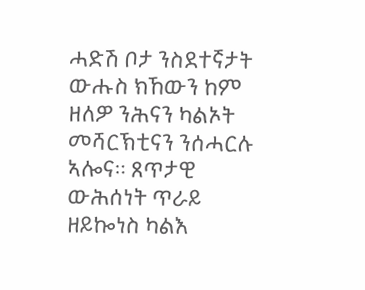ሓድሽ ቦታ ንስደተኛታት ውሑስ ክኸውን ከም ዘለዎ ንሕናን ካልኦት መሻርኽቲናን ንሰሓርሉ ኣሎና። ጸጥታዊ ውሕሰነት ጥራይ ዘይኰነስ ካልእ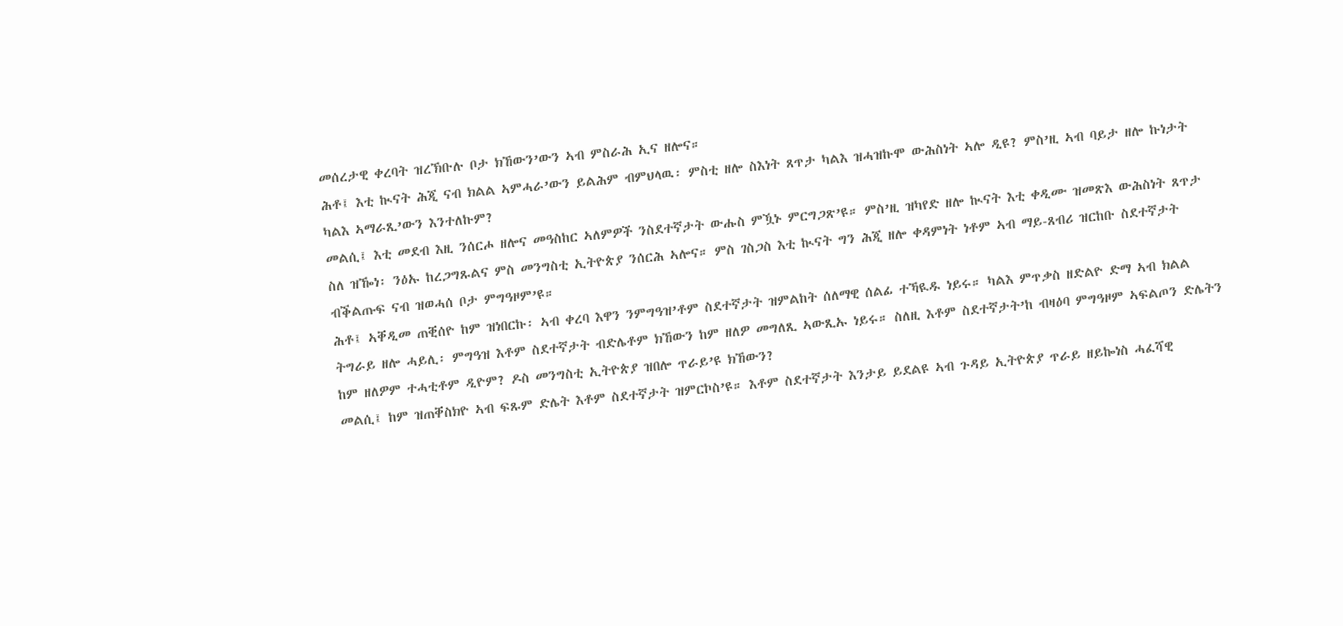መሰረታዊ ቀረባት ዝረኽቡሉ ቦታ ክኸውን’ውን ኣብ ምስራሕ ኢና ዘሎና።
ሕቶ፤ እቲ ኲናት ሕጂ ናብ ክልል ኣምሓራ’ውን ይልሕም ብምህላዉ፡ ምስቲ ዘሎ ስእነት ጸጥታ ካልእ ዝሓዝኩሞ ውሕስነት ኣሎ ዲዩ? ምስ’ዚ ኣብ ባይታ ዘሎ ኩነታት ካልእ ኣማራጺ’ውን እንተለኩም?
መልሲ፤ እቲ መደብ እዚ ንሰርሖ ዘሎና መዓስከር ኣለምዎች ንስደተኛታት ውሑስ ምዃኑ ምርግጋጽ’ዩ። ምስ’ዚ ዝካየድ ዘሎ ኲናት እቲ ቀዲሙ ዝመጽእ ውሕስነት ጸጥታ ስለ ዝዀነ፡ ንዕኡ ከረጋግጹልና ምስ መንግስቲ ኢትዮጵያ ንሰርሕ ኣሎና። ምስ ገስጋስ እቲ ኲናት ግን ሕጂ ዘሎ ቀዳምነት ነቶም ኣብ ማይ-ጸብሪ ዝርከቡ ስደተኛታት ብቕልጡፍ ናብ ዝወሓሰ ቦታ ምግዓዞም’ዩ።
ሕቶ፤ ኣቐዲመ ጠቒሰዮ ከም ዝነበርኩ፡ ኣብ ቀረባ እዋን ንምግዓዝ’ቶም ስደተኛታት ዝምልከት ሰለማዊ ሰልፊ ተኻዪዱ ነይሩ። ካልእ ምጥቃስ ዘድልዮ ድማ ኣብ ክልል ትግራይ ዘሎ ሓይሊ፡ ምግዓዝ እቶም ስደተኛታት ብድሌቶም ክኸውን ከም ዘለዎ መግለጺ ኣውጺኡ ነይሩ። ስለዚ እቶም ስደተኛታት’ከ ብዛዕባ ምግዓዞም ኣፍልጦን ድሌትን ከም ዘለዎም ተሓቲቶም ዲዮም? ዶስ መንግስቲ ኢትዮጵያ ዝበሎ ጥራይ’ዩ ክኸውን?
መልሲ፤ ከም ዝጠቐስክዮ ኣብ ፍጹም ድሌት እቶም ስደተኛታት ዝምርኮስ’ዩ። እቶም ስደተኛታት እንታይ ይደልዩ ኣብ ጉዳይ ኢትዮጵያ ጥራይ ዘይኰነስ ሓፈሻዊ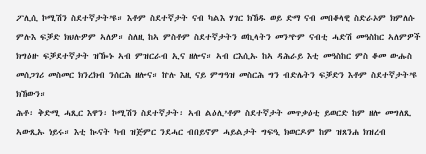ፖሊሲ ኮሚሽን ስደተኛታት’ዩ። እቶም ስደተኛታት ናብ ካልእ ሃገር ክኸዱ ወይ ድማ ናብ መበቆላዊ ስድራኦም ክምለሱ ምሉእ ፍቓድ ክህሉዎም ኣለዎ። ስለዚ ከኣ ምስቶም ስደተኛታትን ወኪላትን መን’ዮም ናብቲ ሓድሽ መዓስከር ኣለምዎች ክግዕዙ ፍቓደተኛታት ዝዀኑ ኣብ ምዝርራብ ኢና ዘሎና። ኣብ ርእሲኡ ከኣ ዳሕራይ እቲ መዓስከር ምስ ቆመ ውሑስ መሰጋገሪ መስመር ክንረክብ ንሰርሕ ዘሎና። ኵሉ እዚ ናይ ምግዓዝ መስርሕ ግን ብድሌትን ፍቓድን እቶም ስደተኛታት’ዩ ክኸውን።
ሕቶ፡ ቅድሚ ሓጺር እዋን፡ ኮሚሽን ስደተኛታት፡ ኣብ ልዕሊ’ቶም ስደተኛታት መጥቃዕቲ ይወርድ ከም ዘሎ መግለጺ ኣውጺኡ ነይሩ። እቲ ኲናት ካብ ዝጅምር ንደሓር ብበይኖም ሓይልታት ግፍዒ ክወርዶም ከም ዝጸንሐ ክዝረብ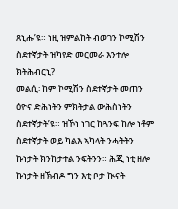ጸኒሑ’ዩ። ነዚ ዝምልከት ብወገን ኮሚሽን ስደተኛታት ዝካየድ መርመራ እንተሎ ክትሕብርኒ?
መልሲ፡ ከም ኮሚሽን ስደተኛታት መጠን ዕዮና ድሕነትን ምክትታል ውሕስነትን ስደተኛታት’ዩ። ዝኾነ ነገር ከጓንፍ ከሎ ነቶም ስደተኛታት ወይ ካልእ ኣካላት ንሓትትን ኩነታት ክንከታተል ንፍትንን። ሕጂ ነቲ ዘሎ ኩነታት ዘኽብዶ ግን እቲ ቦታ ኲናት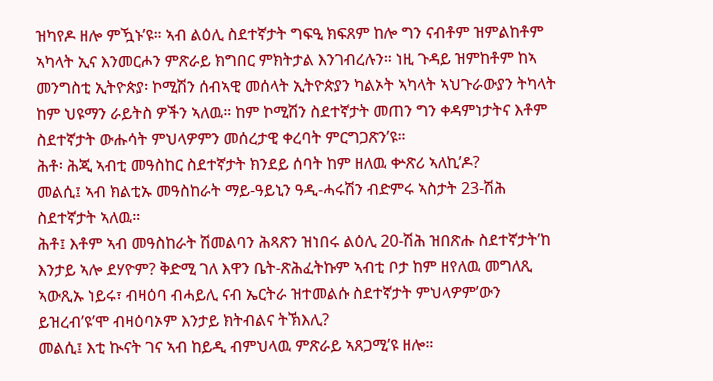ዝካየዶ ዘሎ ምዃኑ’ዩ። ኣብ ልዕሊ ስደተኛታት ግፍዒ ክፍጸም ከሎ ግን ናብቶም ዝምልከቶም ኣካላት ኢና እንመርሖን ምጽራይ ክግበር ምክትታል እንገብረሉን። ነዚ ጉዳይ ዝምከቶም ከኣ መንግስቲ ኢትዮጵያ፡ ኮሚሽን ሰብኣዊ መሰላት ኢትዮጵያን ካልኦት ኣካላት ኣህጉራውያን ትካላት ከም ህዩማን ራይትስ ዎችን ኣለዉ። ከም ኮሚሽን ስደተኛታት መጠን ግን ቀዳምነታትና እቶም ስደተኛታት ውሑሳት ምህላዎምን መሰረታዊ ቀረባት ምርግጋጽን’ዩ።
ሕቶ፡ ሕጂ ኣብቲ መዓስከር ስደተኛታት ክንደይ ሰባት ከም ዘለዉ ቍጽሪ ኣለኪ’ዶ?
መልሲ፤ ኣብ ክልቲኡ መዓስከራት ማይ-ዓይኒን ዓዲ-ሓሩሽን ብድምሩ ኣስታት 23-ሽሕ ስደተኛታት ኣለዉ።
ሕቶ፤ እቶም ኣብ መዓስከራት ሽመልባን ሕጻጽን ዝነበሩ ልዕሊ 20-ሽሕ ዝበጽሑ ስደተኛታት’ከ እንታይ ኣሎ ደሃዮም? ቅድሚ ገለ እዋን ቤት-ጽሕፈትኩም ኣብቲ ቦታ ከም ዘየለዉ መግለጺ ኣውጺኡ ነይሩ፣ ብዛዕባ ብሓይሊ ናብ ኤርትራ ዝተመልሱ ስደተኛታት ምህላዎም’ውን ይዝረብ’ዩ’ሞ ብዛዕባኦም እንታይ ክትብልና ትኽእሊ?
መልሲ፤ እቲ ኲናት ገና ኣብ ከይዲ ብምህላዉ ምጽራይ ኣጸጋሚ’ዩ ዘሎ።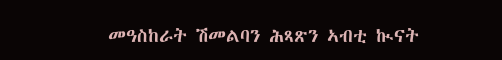መዓስከራት ሽመልባን ሕጻጽን ኣብቲ ኲናት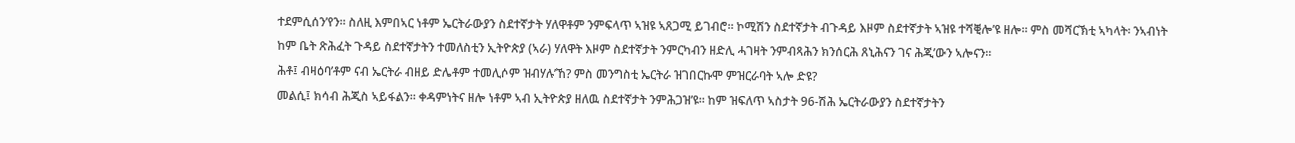ተደምሲሰን’የን። ስለዚ እምበኣር ነቶም ኤርትራውያን ስደተኛታት ሃለዋቶም ንምፍላጥ ኣዝዩ ኣጸጋሚ ይገብሮ። ኮሚሽን ስደተኛታት ብጉዳይ እዞም ስደተኛታት ኣዝዩ ተሻቒሎ’ዩ ዘሎ። ምስ መሻርኽቲ ኣካላት፡ ንኣብነት ከም ቤት ጽሕፈት ጉዳይ ስደተኛታትን ተመለስቲን ኢትዮጵያ (ኣራ) ሃለዋት እዞም ስደተኛታት ንምርካብን ዘድሊ ሓገዛት ንምብጻሕን ክንሰርሕ ጸኒሕናን ገና ሕጂ’ውን ኣሎናን።
ሕቶ፤ ብዛዕባ’ቶም ናብ ኤርትራ ብዘይ ድሌቶም ተመሊሶም ዝብሃሉ’ኸ? ምስ መንግስቲ ኤርትራ ዝገበርኩሞ ምዝርራባት ኣሎ ድዩ?
መልሲ፤ ክሳብ ሕጂስ ኣይፋልን። ቀዳምነትና ዘሎ ነቶም ኣብ ኢትዮጵያ ዘለዉ ስደተኛታት ንምሕጋዝ’ዩ። ከም ዝፍለጥ ኣስታት 96-ሽሕ ኤርትራውያን ስደተኛታትን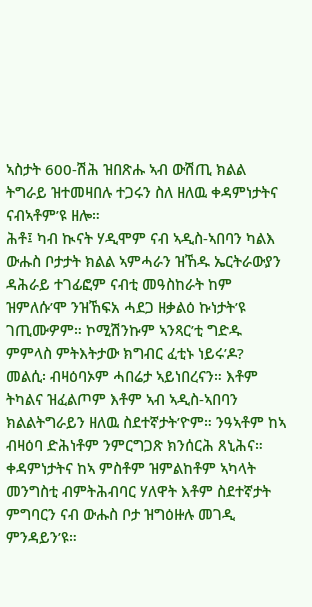ኣስታት 600-ሽሕ ዝበጽሑ ኣብ ውሽጢ ክልል ትግራይ ዝተመዛበሉ ተጋሩን ስለ ዘለዉ ቀዳምነታትና ናብኣቶም’ዩ ዘሎ።
ሕቶ፤ ካብ ኲናት ሃዲሞም ናብ ኣዲስ-ኣበባን ካልእ ውሑስ ቦታታት ክልል ኣምሓራን ዝኸዱ ኤርትራውያን ዳሕራይ ተገፊፎም ናብቲ መዓስከራት ከም ዝምለሱ’ሞ ንዝኸፍአ ሓደጋ ዘቃልዕ ኩነታት’ዩ ገጢሙዎም። ኮሚሽንኩም ኣንጻር’ቲ ግድዱ ምምላስ ምትእትታው ክግብር ፈቲኑ ነይሩ’ዶ?
መልሲ፡ ብዛዕባኦም ሓበሬታ ኣይነበረናን። እቶም ትካልና ዝፈልጦም እቶም ኣብ ኣዲስ-ኣበባን ክልልትግራይን ዘለዉ ስደተኛታት’ዮም። ንዓኣቶም ከኣ ብዛዕባ ድሕነቶም ንምርግጋጽ ክንሰርሕ ጸኒሕና። ቀዳምነታትና ከኣ ምስቶም ዝምልከቶም ኣካላት መንግስቲ ብምትሕብባር ሃለዋት እቶም ስደተኛታት ምግባርን ናብ ውሑስ ቦታ ዝግዕዙሉ መገዲ ምንዳይን’ዩ።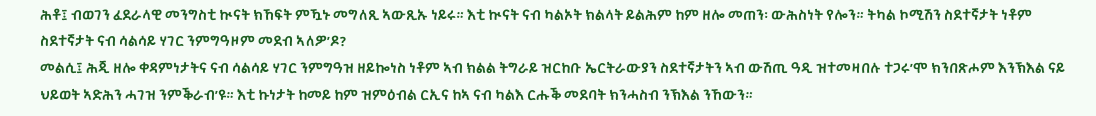ሕቶ፤ ብወገን ፈደራላዊ መንግስቲ ኲናት ክኸፍት ምዃኑ መግለጺ ኣውጺኡ ነይሩ። እቲ ኲናት ናብ ካልኦት ክልላት ይልሕም ከም ዘሎ መጠን፡ ውሕስነት የሎን። ትካል ኮሚሽን ስደተኛታት ነቶም ስደተኛታት ናብ ሳልሳይ ሃገር ንምግዓዞም መደብ ኣለዎ’ዶ?
መልሲ፤ ሕጂ ዘሎ ቀዳምነታትና ናብ ሳልሳይ ሃገር ንምግዓዝ ዘይኰነስ ነቶም ኣብ ክልል ትግራይ ዝርከቡ ኤርትራውያን ስደተኛታትን ኣብ ውሽጢ ዓዲ ዝተመዛበሉ ተጋሩ’ሞ ክንበጽሖም እንኽእል ናይ ህይወት ኣድሕን ሓገዝ ንምቕራብ’ዩ። እቲ ኩነታት ከመይ ከም ዝምዕብል ርኢና ከኣ ናብ ካልእ ርሑቕ መደባት ክንሓስብ ንኽእል ንኸውን።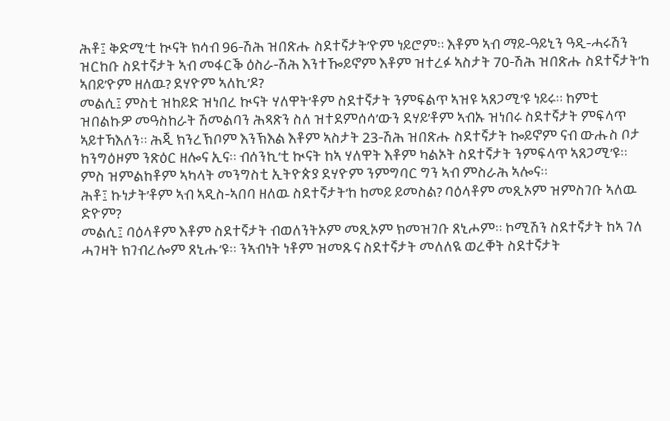ሕቶ፤ ቅድሚ’ቲ ኲናት ክሳብ 96-ሽሕ ዝበጽሑ ስደተኛታት’ዮም ነይሮም። እቶም ኣብ ማይ-ዓይኒን ዓዲ-ሓሩሽን ዝርከቡ ስደተኛታት ኣብ መፋርቕ ዕስራ-ሽሕ እንተዀይኖም እቶም ዝተረፉ ኣስታት 70-ሽሕ ዝበጽሑ ስደተኛታት’ከ ኣበይ’ዮም ዘለዉ? ደሃዮም ኣለኪ’ዶ?
መልሲ፤ ምስቲ ዝከይድ ዝነበረ ኲናት ሃለዋት’ቶም ስደተኛታት ንምፍልጥ ኣዝዩ ኣጸጋሚ’ዩ ነይሩ። ከምቲ ዝበልኩዎ መዓስከራት ሽመልባን ሕጻጽን ስለ ዝተደምሰሳ’ውን ደሃይ’ቶም ኣብኡ ዝነበሩ ስደተኛታት ምፍላጥ ኣይተኻእለን። ሕጂ ክንረኽቦም እንኽእል እቶም ኣስታት 23-ሽሕ ዝበጽሑ ስደተኛታት ኰይኖም ናብ ውሑስ ቦታ ከንግዕዞም ንጽዕር ዘሎና ኢና። ብሰንኪ’ቲ ኲናት ከኣ ሃለዋት እቶም ካልኦት ስደተኛታት ንምፍላጥ ኣጸጋሚ’ዩ። ምስ ዝምልከቶም ኣካላት መንግስቲ ኢትዮጵያ ደሃዮም ንምግባር ግን ኣብ ምስራሕ ኣሎና።
ሕቶ፤ ኩነታት’ቶም ኣብ ኣዲስ-ኣበባ ዘለዉ ስደተኛታት’ከ ከመይ ይመስል? ባዕላቶም መጺኦም ዝምስገቡ ኣለዉ ድዮም?
መልሲ፤ ባዕላቶም እቶም ስደተኛታት ብወለንትኦም መጺኦም ክመዝገቡ ጸኒሖም። ኮሚሽን ስደተኛታት ከኣ ገለ ሓገዛት ክገብረሎም ጸኒሑ’ዩ። ንኣብነት ነቶም ዝመጹና ስደተኛታት መለለዪ ወረቐት ስደተኛታት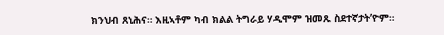ክንህብ ጸኒሕና። እዚኣቶም ካብ ክልል ትግራይ ሃዲሞም ዝመጹ ስደተኛታት’ዮም።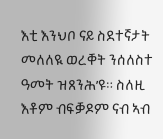እቲ እንህቦ ናይ ስደተኛታት መለለዪ ወረቐት ንሰለስተ ዓመት ዝጸንሕ’ዩ። ስለዚ እቶም ብፍቓዶም ናብ ኣብ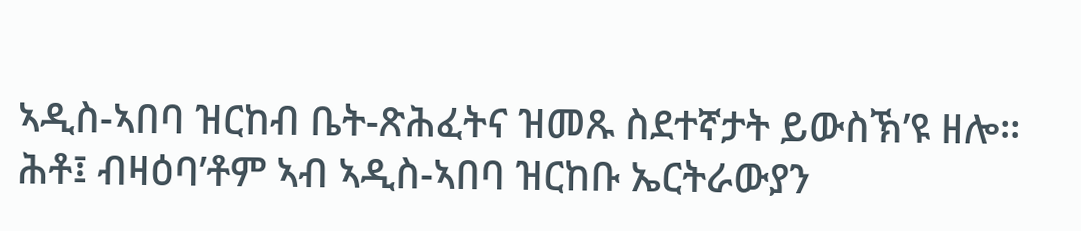ኣዲስ-ኣበባ ዝርከብ ቤት-ጽሕፈትና ዝመጹ ስደተኛታት ይውስኽ’ዩ ዘሎ።
ሕቶ፤ ብዛዕባ’ቶም ኣብ ኣዲስ-ኣበባ ዝርከቡ ኤርትራውያን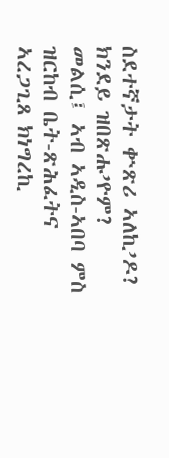ስደተኛታት ቍጽሪ ኣለኪ’ዶ? ክንደይ ዝበጽሑ’ዮም?
መልሲ፤ ኣብ ኣዲስ-ኣበባ ምስ ዝርከብ ቤት-ጽሕፈትና ኣረጋጊጸ ክነግረኪ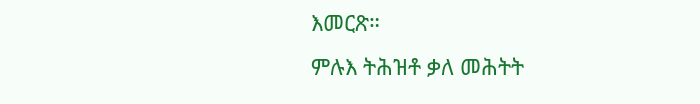እመርጽ።
ምሉእ ትሕዝቶ ቃለ መሕትት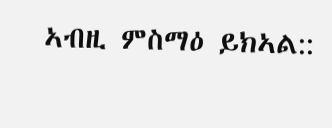ኣብዚ ምስማዕ ይክኣል::